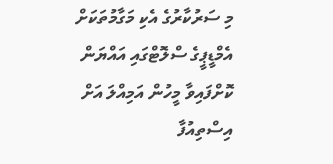މި ސަރުކާރުގެ އެކި މަގާމުތަކަށް އެމްޑީޕީގެ ސްލޮޓްގައި އައްޔަން ކޮށްފައިވާ މީހުން އަމިއްލަ އަށް އިސްތިއުފާ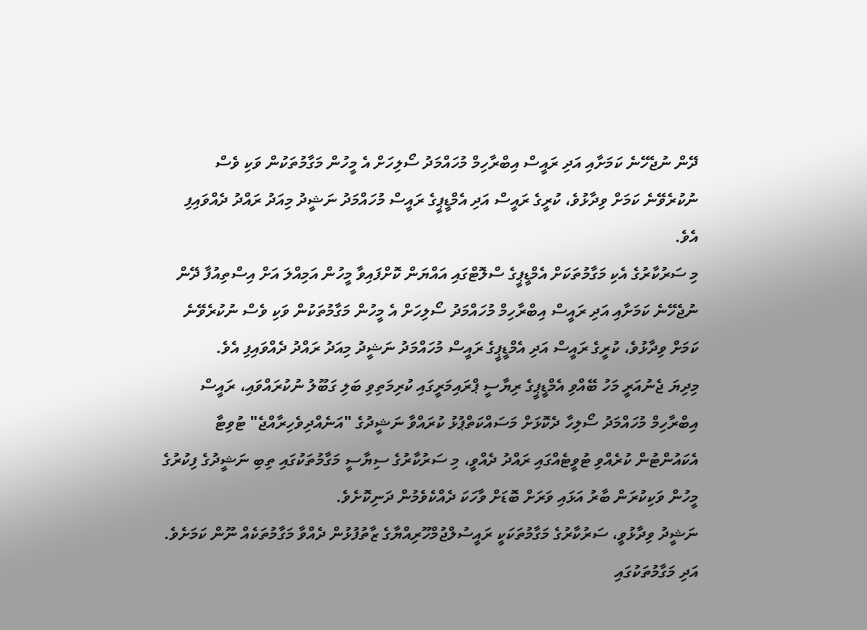ދޭން ނުޖެހޭނެ ކަމަށާއި އަދި ރައީސް އިބްރާހިމް މުހައްމަދު ސޯލިހަށް އެ މީހުން މަގާމުތަކުން ވަކި ވެސް ނުކުރެވޭނެ ކަމަށް ވިދާޅުވެ، ކުރީގެ ރައީސް އަދި އެމްޑީޕީގެ ރައީސް މުހައްމަދު ނަޝީދު މިއަދު ރައްދު ދެއްވައިފި އެވެ.
މި ސަރުކާރުގެ އެކި މަގާމުތަކަށް އެމްޑީޕީގެ ސްލޮޓްގައި އައްޔަން ކޮށްފައިވާ މީހުން އަމިއްލަ އަށް އިސްތިއުފާ ދޭން ނުޖެހޭނެ ކަމަށާއި އަދި ރައީސް އިބްރާހިމް މުހައްމަދު ސޯލިހަށް އެ މީހުން މަގާމުތަކުން ވަކި ވެސް ނުކުރެވޭނެ ކަމަށް ވިދާޅުވެ، ކުރީގެ ރައީސް އަދި އެމްޑީޕީގެ ރައީސް މުހައްމަދު ނަޝީދު މިއަދު ރައްދު ދެއްވައިފި އެވެ.
މިދިޔަ ޖެނުއަރީ މަހު ބޭއްވި އެމްޑީޕީގެ ރިޔާސީ ޕްރައިމަރީގައި ކުރިމަތިވި ބަލި ގަބޫލު ނުކުރައްވައި، ރައީސް އިބްރާހިމް މުހައްމަދު ސޯލިހާ ދެކޮޅަށް މަސައްކަތްޕުޅު ކުރައްވާ ނަޝީދުގެ "އަނެއްދިވެހިރާއްޖެ" ޓުވިޓާ އެކައުންޓުން ކުރެއްވި ޓުވީޓެއްގައި ރައްދު ދެއްވީ، މި ސަރުކާރުގެ ސިޔާސީ މަގާމުތަކުގައި ތިބި ނަޝީދުގެ ފިކުރުގެ މީހުން ވަކިކުރަން ބާރު އަޅައި ވަރަށް ބޮޑަށް ވާހަކަ ދެއްކެވެމުން ދަނިކޮށެވެ.
ނަޝީދު ވިދާޅުވީ، ސަރުކާރުގެ މަގާމުތަކަކީ ރައީސުލްޖުމްހޫރިއްޔާގެ ޒާތުފުޅުން ދެއްވާ މަގާމުތަކެއް ނޫން ކަމަށެވެ. އަދި މަގާމުތަކުގައި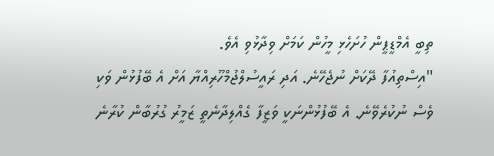ތިބީ އެމްޑީޕީން ހުށަހެޅި މީހުން ކަމަށް ވިދާޅުވި އެވެ.
"އިސްތިއުފާ ދޭކަށް ނުޖެހޭނެ. އަދި ރައީސުލްޖުމްހޫރިއްޔާ އަށް އެ ބޭފުޅުން ވަކި ވެސް ނުކުރެވޭނެ. އެ ބޭފުޅުންނަކީ ވަޒީފާ ގެއްލިދާނެތީ ޒަމީރު ގުރުބާން ކުރާނެ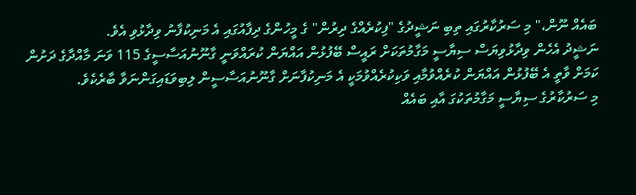ބައެއް ނޫން،" މި ސަރުކާރުގައި ތިބި ނަޝީދުގެ "ފިކުރެއްގެ ދިރުން" ގެ މީހުންގެ ދިފާއުގައި އެ މަނިކުފާނު ވިދާޅުވި އެވެ.
ނަޝީދު އެހެން ވިދާޅުވިޔަސް ސިޔާސީ މަގާމުތަކަށް ރައީސް ބޭފުޅުން އައްޔަން ކުރައްވަނީ ގާނޫނުއަސާސީގެ 115 ވަނަ މާއްދާގެ ދަށުން ކަމަށް ވާތީ އެ ބޭފުޅުން އައްޔަން ކުރެއްވުމާއި ވަކިކުރެއްވުމަކީ އެ މަނިކުފާނަށް ގާނޫނުއަސާސީން ލިބިވަޑައިގަންނަވާ ބާރެކެވެ.
މި ސަރުކާރުގެ ސިޔާސީ މަގާމުތަކުގަ އާއި ބައެއް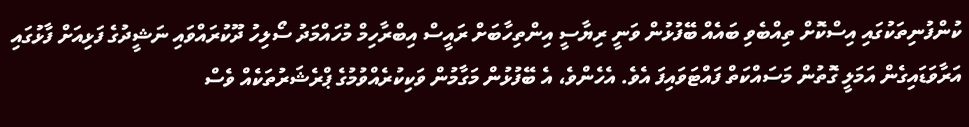ކުންފުނިތަކުގައި އިސްކޮށް ތިއްބެވި ބައެއް ބޭފުޅުން ވަނީ ރިޔާސީ އިންތިހާބަށް ރައީސް އިބްރާހިމް މުހައްމަދު ސޯލިހު ދޫކުރައްވައި ނަޝީދުގެ ފަޅިއަށް ފާޅުގައި އަރާވަޑައިގެން އަމަލީ ގޮތުން މަސައްކަތް ފައްޓަވައިފަ އެވެ. އެހެންވެ، އެ ބޭފުޅުން މަގާމުން ވަކިކުރެއްވުމުގެ ޕްރެޝަރުތަކެއް ވެސް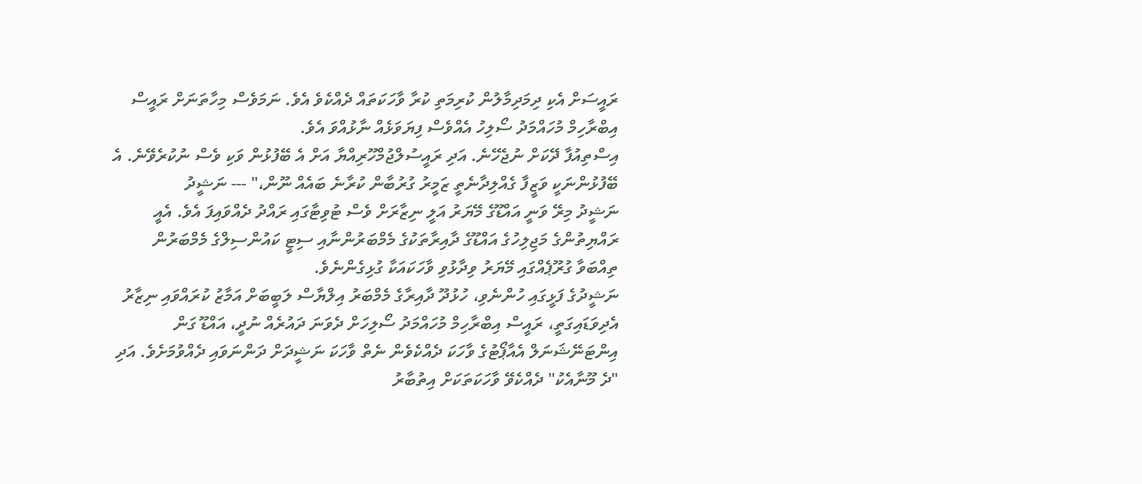ރައީސަށް އެކި ދިމަދިމާލުން ކުރިމަތި ކުރާ ވާހަކަތައް ދެއްކެވެ އެވެ. ނަމަވެސް މިހާތަނަށް ރައީސް އިބްރާހިމް މުހައްމަދު ސޯލިހު އެއްވެސް ފިޔަވަޅެއް ނާޅުއްވަ އެވެ.
އިސްތިއުފާ ދޭކަށް ނުޖެހޭނެ. އަދި ރައީސުލްޖުމްހޫރިއްޔާ އަށް އެ ބޭފުޅުން ވަކި ވެސް ނުކުރެވޭނެ. އެ ބޭފުޅުންނަކީ ވަޒީފާ ގެއްލިދާނެތީ ޒަމީރު ގުރުބާން ކުރާނެ ބައެއް ނޫން،" --- ނަޝީދު
ނަޝީދު މިރޭ ވަނީ އައްޑޫގެ މޭޔަރު އަލީ ނިޒާރަށް ވެސް ޓުވިޓާގައި ރައްދު ދެއްވައިފަ އެވެ. އެއީ ރައްޔިތުންގެ މަޖިލިހުގެ އައްޑޫގެ ދާއިރާތަކުގެ މެމްބަރުންނާއި ސިޓީ ކައުންސިލްގެ މެމްބަރުން ތިއްބަވާ ގުރޫޕެއްގައި މޭޔަރު ވިދާޅުވި ވާހަކައަކާ ގުޅިގެންނެވެ.
ނަޝީދުގެ ފަޅީގައި ހުންނެވި، ހުޅުދޫ ދާއިރާގެ މެމްބަރު އިލްޔާސް ލަބީބަށް އަމާޒު ކުރައްވައި ނިޒާރު އެދިވަޑައިގަތީ، ރައީސް އިބްރާހިމް މުހައްމަދު ސޯލިހަށް ދެވަނަ ދައުރެއް ނުދީ، އައްޑޫ ގަން އިންޓަނޭޝަނަލް އެއާޕޯޓުގެ ވާހަކަ ދެއްކެވެން ނެތް ވާހަކަ ނަޝީދަށް ދަންނަވައި ދެއްވުމަށެވެ. އަދި "ދެ މޫނާއެކު" ދެއްކެވޭ ވާހަކަތަކަށް އިތުބާރު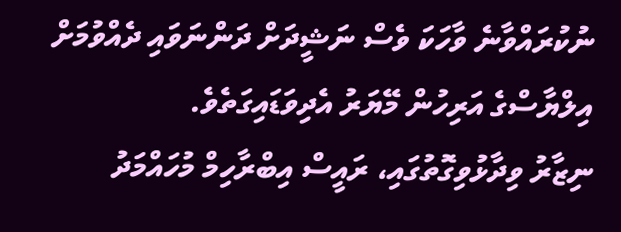ނުކުރައްވާނެ ވާހަކަ ވެސް ނަޝީދަށް ދަންނަވައި ދެއްވުމަށް އިލްޔާސްގެ އަރިހުން މޭޔަރު އެދިވަޑައިގަތެވެ.
ނިޒާރު ވިދާޅުވިގޮތުގައި، ރައީސް އިބްރާހިމް މުހައްމަދު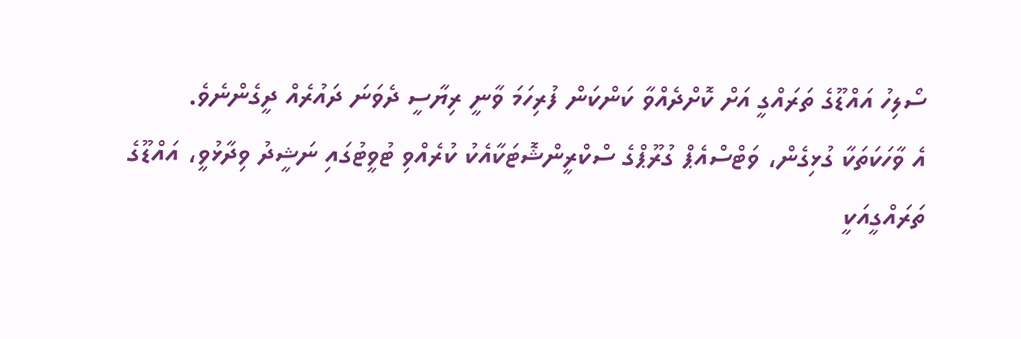ސޯލިހު އައްޑޫގެ ތަރައްގީ އަށް ކޮށްދެއްވާ ކަންކަން ފުރިހަމަ ވާނީ ރިޔާސީ ދެވަނަ ދައުރެއް ދީގެންނެވެ.
އެ ވާހަކަތަކާ ގުޅިގެން، ވަޓްސްއެޕް ގުރޫޕްގެ ސްކްރީންޝޮޓަކާއެކު ކުރެއްވި ޓުވީޓުގައި ނަޝީދު ވިދާޅުވީ، އައްޑޫގެ ތަރައްގީއަކީ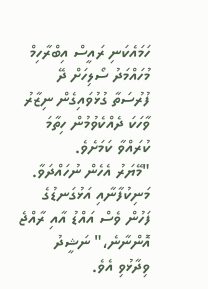ހަމައެކަނި ރައީސް އިބްރާހިމް މުހައްމަދު ސޯލިހަށް ދޭ ފުރުސަތާ ގުޅުވައިގެން ނިޒާރު ވާހަކަ ދެއްކެވުމުން ހިތާމަ ކުރައްވާ ކަމަށެވެ.
"މޭޔަރު އެހެން ނުހައްދަވާ. މަނިކުފާނާއި އަޅުގަނޑުގެ ފަހުން ވެސް އައްޑު އާއި ރާއްޖެ އޮންނާނެ،" ނަޝީދު ވިދާޅުވި އެވެ.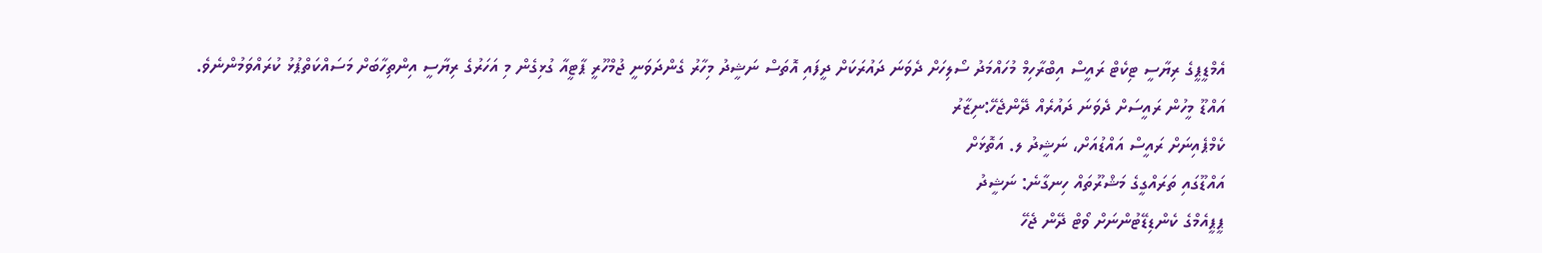އެމްޑީޕީގެ ރިޔާސީ ޓިކެޓް ރައީސް އިބްރާހިމް މުހައްމަދު ސޯލިހަށް ދެވަނަ ދައުރަކަށް ދީފައި އޮތަސް ނަޝީދު މިހާރު ގެންދަވަނީ ޖުމްހޫރީ ޕާޓީއާ ގުޅިގެން މި އަހަރުގެ ރިޔާސީ އިންތިހާބަށް މަސައްކަތްޕުޅު ކުރައްވަމުންނެވެ.
އައްޑޫ މީހުން ރައީސަށް ދެވަނަ ދައުރެއް ދޭންޖެހޭ:ނިޒާރު
ކެމްޕެއިނަށް ރައީސް އައްޑުއަށް، ނަޝީދު ލ. އަތޮޅަށް
އައްޑޫގައި ތަރައްގީގެ މަޝްރޫތައް ހިނގާނެ: ނަޝީދު
ޕީޕީއެމްގެ ކެންޑިޑޭޓުންނަށް ވޯޓް ދޭން ޖެހޭ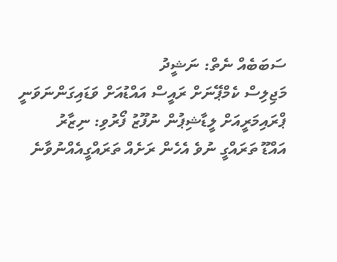ސަބަބެއް ނެތް: ނަޝީދު
މަޖިލިސް ކެމްޕޭނަށް ރައީސް އައްޑުއަށް ވަޑައިގަންނަވަނީ
ޕްރައިމަރީއަށް ލީޑާޝިޕުން ނުފޫޒު ފޯރުވި: ނިޒާރު
އައްޑޫ ތަރައްގީ ނުވެ އެހެން ރަށެއް ތަރައްގީއެއްނުވާނެ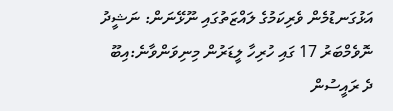އަޅުގަނޑުމެން ވެރިކަމުގެ ލައްޒަތުގައި ނޫޅޭނަން: ނަޝީދު
ނޮވެމްބަރު 17 ގައި ހުރިހާ ލީޑަރުން މިނިވަންވާނެ:އިބޫ
ދެ ރައީސުން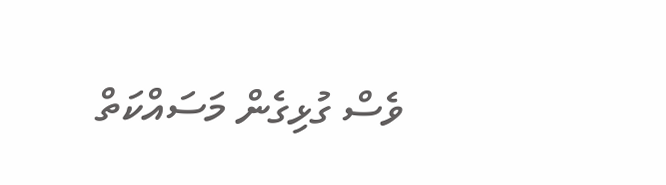ވެސް ގުޅިގެން މަސައްކަތް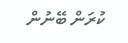ކުރަން ބޭނުން